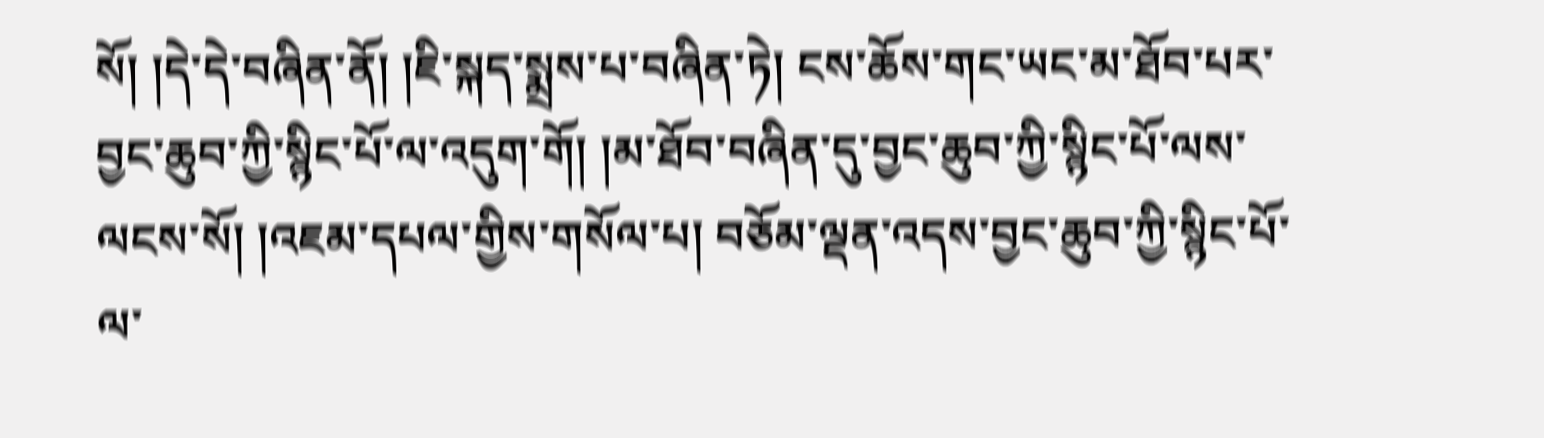སོ། །དེ་དེ་བཞིན་ནོ། །ཇི་སྐད་སྨྲས་པ་བཞིན་ཏེ། ངས་ཆོས་གང་ཡང་མ་ཐོབ་པར་བྱང་ཆུབ་ཀྱི་སྙིང་པོ་ལ་འདུག་གོ། །མ་ཐོབ་བཞིན་དུ་བྱང་ཆུབ་ཀྱི་སྙིང་པོ་ལས་ལངས་སོ། །འཇམ་དཔལ་གྱིས་གསོལ་པ། བཅོམ་ལྡན་འདས་བྱང་ཆུབ་ཀྱི་སྙིང་པོ་ལ་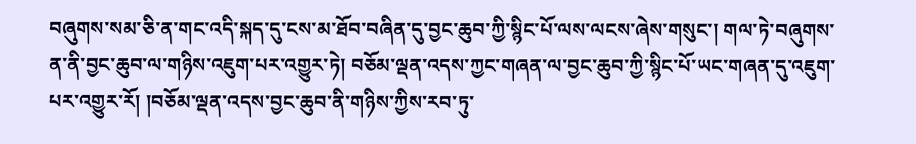བཞུགས་སམ་ཅི་ན་གང་འདི་སྐད་དུ་ངས་མ་ཐོབ་བཞིན་དུ་བྱང་ཆུབ་ཀྱི་སྙིང་པོ་ལས་ལངས་ཞེས་གསུང་། གལ་ཏེ་བཞུགས་ན་ནི་བྱང་ཆུབ་ལ་གཉིས་འཇུག་པར་འགྱུར་ཏེ། བཅོམ་ལྡན་འདས་ཀྱང་གཞན་ལ་བྱང་ཆུབ་ཀྱི་སྙིང་པོ་ཡང་གཞན་དུ་འཇུག་པར་འགྱུར་རོ། །བཅོམ་ལྡན་འདས་བྱང་ཆུབ་ནི་གཉིས་ཀྱིས་རབ་ཏུ་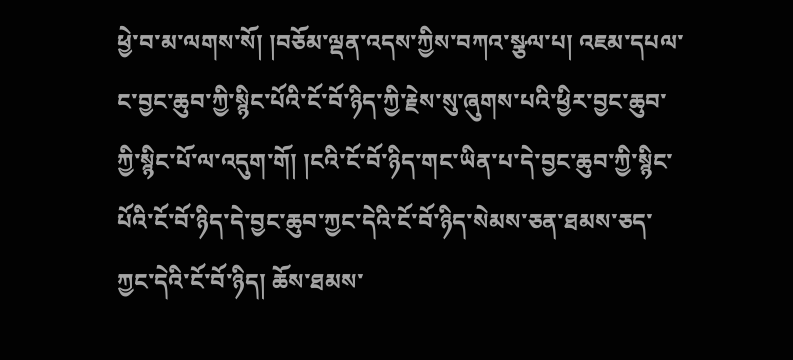ཕྱེ་བ་མ་ལགས་སོ། །བཅོམ་ལྡན་འདས་ཀྱིས་བཀའ་སྩལ་པ། འཇམ་དཔལ་ང་བྱང་ཆུབ་ཀྱི་སྙིང་པོའི་ངོ་བོ་ཉིད་ཀྱི་རྗེས་སུ་ཞུགས་པའི་ཕྱིར་བྱང་ཆུབ་ཀྱི་སྙིང་པོ་ལ་འདུག་གོ། །ངའི་ངོ་བོ་ཉིད་གང་ཡིན་པ་དེ་བྱང་ཆུབ་ཀྱི་སྙིང་པོའི་ངོ་བོ་ཉིད་དེ་བྱང་ཆུབ་ཀྱང་དེའི་ངོ་བོ་ཉིད་སེམས་ཅན་ཐམས་ཅད་ཀྱང་དེའི་ངོ་བོ་ཉིད། ཆོས་ཐམས་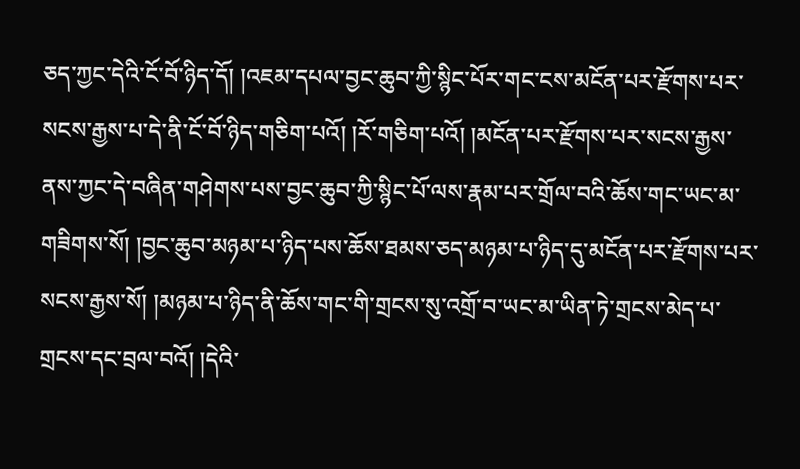ཅད་ཀྱང་དེའི་ངོ་བོ་ཉིད་དོ། །འཇམ་དཔལ་བྱང་ཆུབ་ཀྱི་སྙིང་པོར་གང་ངས་མངོན་པར་རྫོགས་པར་སངས་རྒྱས་པ་དེ་ནི་ངོ་བོ་ཉིད་གཅིག་པའོ། །རོ་གཅིག་པའོ། །མངོན་པར་རྫོགས་པར་སངས་རྒྱས་ནས་ཀྱང་དེ་བཞིན་གཤེགས་པས་བྱང་ཆུབ་ཀྱི་སྙིང་པོ་ལས་རྣམ་པར་གྲོལ་བའི་ཆོས་གང་ཡང་མ་གཟིགས་སོ། །བྱང་ཆུབ་མཉམ་པ་ཉིད་པས་ཆོས་ཐམས་ཅད་མཉམ་པ་ཉིད་དུ་མངོན་པར་རྫོགས་པར་སངས་རྒྱས་སོ། །མཉམ་པ་ཉིད་ནི་ཆོས་གང་གི་གྲངས་སུ་འགྲོ་བ་ཡང་མ་ཡིན་ཏེ་གྲངས་མེད་པ་གྲངས་དང་བྲལ་བའོ། །དེའི་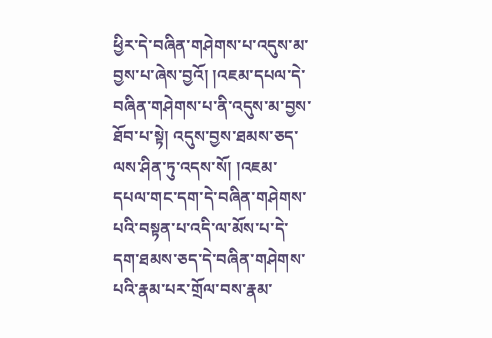ཕྱིར་དེ་བཞིན་གཤེགས་པ་འདུས་མ་བྱས་པ་ཞེས་བྱའོ། །འཇམ་དཔལ་དེ་བཞིན་གཤེགས་པ་ནི་འདུས་མ་བྱས་ཐོབ་པ་སྟེ། འདུས་བྱས་ཐམས་ཅད་ལས་ཤིན་ཏུ་འདས་སོ། །འཇམ་དཔལ་གང་དག་དེ་བཞིན་གཤེགས་པའི་བསྟན་པ་འདི་ལ་མོས་པ་དེ་དག་ཐམས་ཅད་དེ་བཞིན་གཤེགས་པའི་རྣམ་པར་གྲོལ་བས་རྣམ་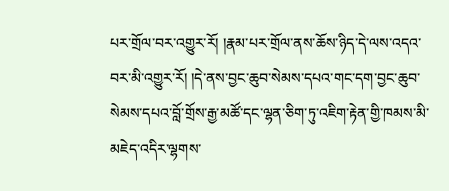པར་གྲོལ་བར་འགྱུར་རོ། །རྣམ་པར་གྲོལ་ནས་ཆོས་ཉིད་དེ་ལས་འདའ་བར་མི་འགྱུར་རོ། །དེ་ནས་བྱང་ཆུབ་སེམས་དཔའ་གང་དག་བྱང་ཆུབ་སེམས་དཔའ་བློ་གྲོས་རྒྱ་མཚོ་དང་ལྷན་ཅིག་ཏུ་འཇིག་རྟེན་གྱི་ཁམས་མི་མཇེད་འདིར་ལྷགས་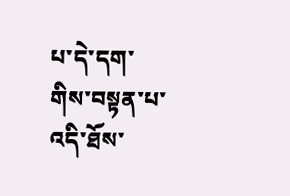པ་དེ་དག་གིས་བསྟན་པ་འདི་ཐོས་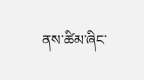ནས་ཚིམ་ཞིང་